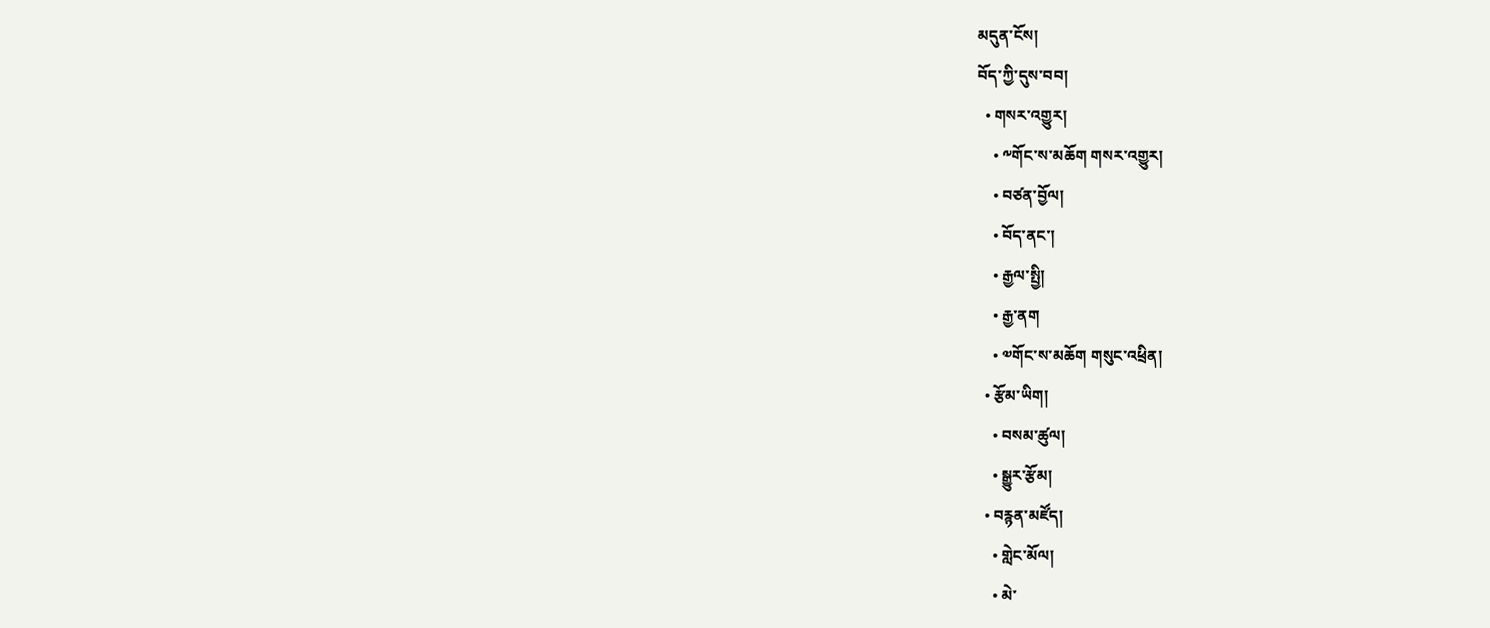མདུན་ངོས།
བོད་ཀྱི་དུས་བབ།
  • གསར་འགྱུར།
    • ༸གོང་ས་མཆོག གསར་འགྱུར།
    • བཙན་བྱོལ།
    • བོད་ནང་།
    • རྒྱལ་སྤྱི།
    • རྒྱ་ནག
    • ༧གོང་ས་མཆོག གསུང་འཕྲིན།
  • རྩོམ་ཡིག།
    • བསམ་ཚུལ།
    • སྒྱུར་རྩོམ།
  • བརྙན་མཛོད།
    • གླེང་མོལ།
    • མེ་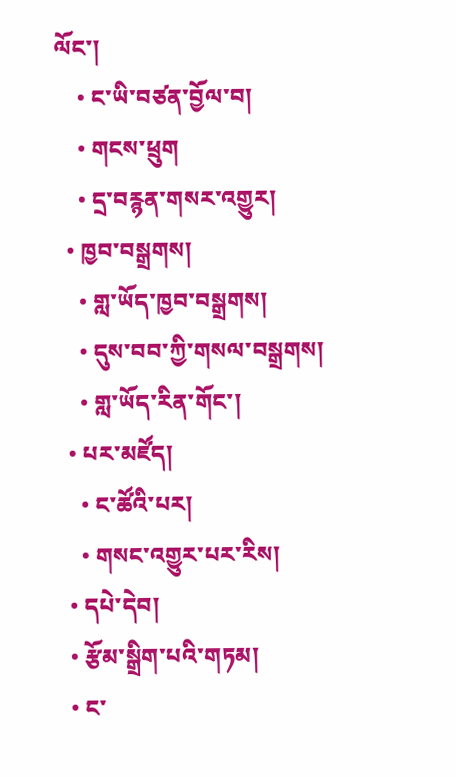ལོང་།
    • ང་ཡི་བཙན་བྱོལ་བ།
    • གངས་ཕྲུག
    • དྲ་བརྙན་གསར་འགྱུར།
  • ཁྱབ་བསྒྲགས།
    • གླ་ཡོད་ཁྱབ་བསྒྲགས།
    • དུས་བབ་ཀྱི་གསལ་བསྒྲགས།
    • གླ་ཡོད་རིན་གོང་།
  • པར་མཛོད།
    • ང་ཚོའི་པར།
    • གསང་འགྱུར་པར་རིས།
  • དཔེ་དེབ།
  • རྩོམ་སྒྲིག་པའི་གཏམ།
  • ང་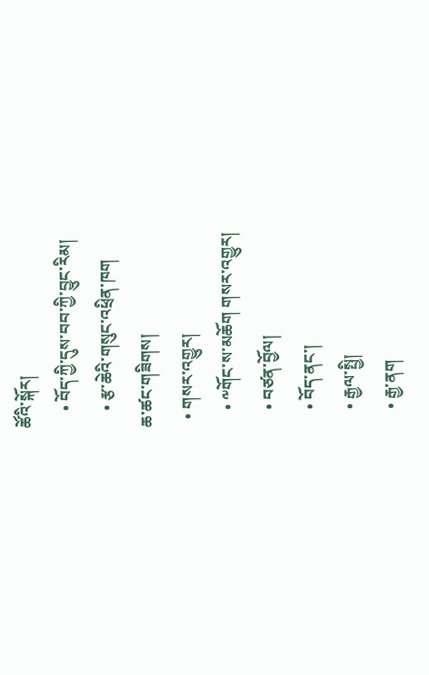ཚོའི་སྐོར།
    • བོད་ཀྱི་དུས་བབ་ཀྱི་བྱུང་རིམ།
    • རྩ་ཆེའི་གསུང་འཕྲིན་ཁག
ཆ་ཚང་གཟིགས།
  • གསར་འགྱུར།
    • ༸གོང་ས་མཆོག གསར་འགྱུར།
    • བཙན་བྱོལ།
    • བོད་ནང་།
    • རྒྱལ་སྤྱི།
    • རྒྱ་ནག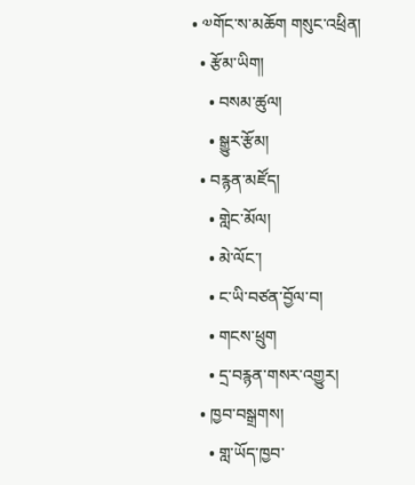• ༧གོང་ས་མཆོག གསུང་འཕྲིན།
  • རྩོམ་ཡིག།
    • བསམ་ཚུལ།
    • སྒྱུར་རྩོམ།
  • བརྙན་མཛོད།
    • གླེང་མོལ།
    • མེ་ལོང་།
    • ང་ཡི་བཙན་བྱོལ་བ།
    • གངས་ཕྲུག
    • དྲ་བརྙན་གསར་འགྱུར།
  • ཁྱབ་བསྒྲགས།
    • གླ་ཡོད་ཁྱབ་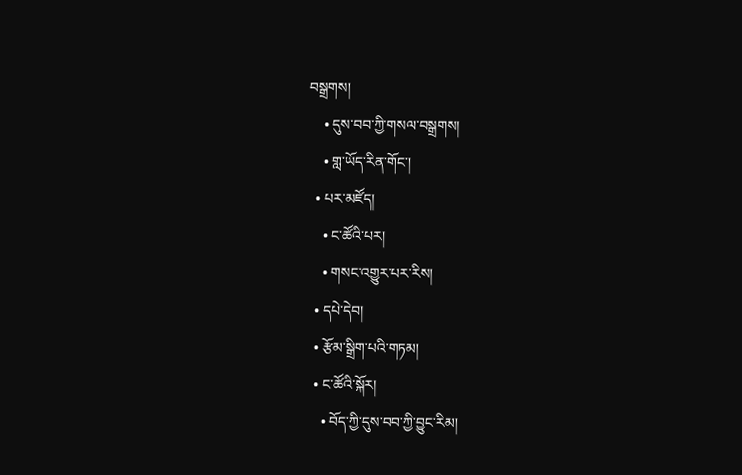བསྒྲགས།
    • དུས་བབ་ཀྱི་གསལ་བསྒྲགས།
    • གླ་ཡོད་རིན་གོང་།
  • པར་མཛོད།
    • ང་ཚོའི་པར།
    • གསང་འགྱུར་པར་རིས།
  • དཔེ་དེབ།
  • རྩོམ་སྒྲིག་པའི་གཏམ།
  • ང་ཚོའི་སྐོར།
    • བོད་ཀྱི་དུས་བབ་ཀྱི་བྱུང་རིམ།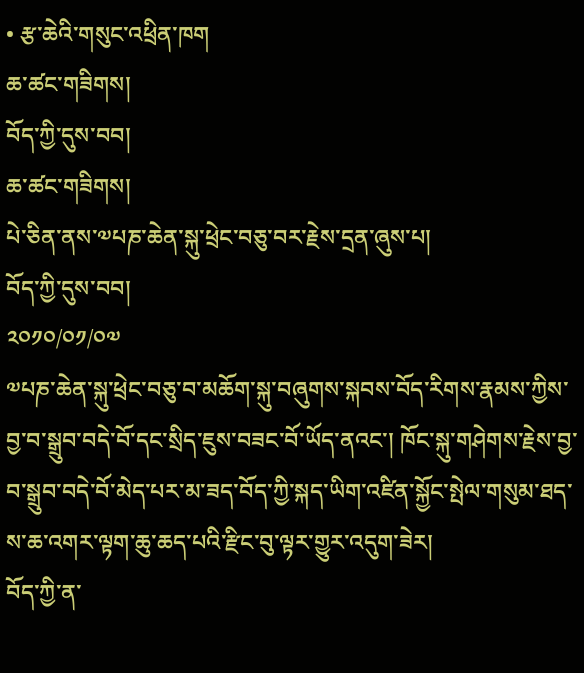• རྩ་ཆེའི་གསུང་འཕྲིན་ཁག
ཆ་ཚང་གཟིགས།
བོད་ཀྱི་དུས་བབ།
ཆ་ཚང་གཟིགས།
པེ་ཅིན་ནས་༧པཎ་ཆེན་སྐུ་ཕྲེང་བཅུ་བར་རྗེས་དྲན་ཞུས་པ།
བོད་ཀྱི་དུས་བབ།
༢༠༡༠/༠༡/༠༧
༧པཎ་ཆེན་སྐུ་ཕྲེང་བཅུ་བ་མཆོག་སྐུ་བཞུགས་སྐབས་བོད་རིགས་རྣམས་ཀྱིས་བྱ་བ་སྒྲུབ་བདེ་བོ་དང་སྲིད་ཇུས་བཟང་བོ་ཡོད་ནའང་། ཁོང་སྐུ་གཤེགས་རྗེས་བྱ་བ་སྒྲུབ་བདེ་བོ་མེད་པར་མ་ཟད་བོད་ཀྱི་སྐད་ཡིག་འཛིན་སྐྱོང་སྤེལ་གསུམ་ཐད་ས་ཆ་འགར་ལྟག་ཆུ་ཆད་པའི་རྫིང་བུ་ལྟར་གྱུར་འདུག་ཟེར།
བོད་ཀྱི་ན་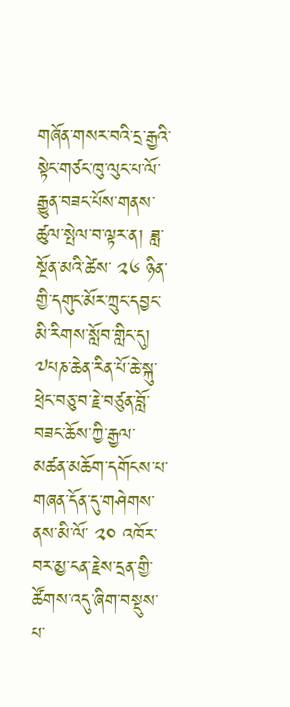གཞོན་གསར་བའི་དྲ་རྒྱའི་སྟེང་གཙང་ཁུ་ལུང་པ་ལོ་རྒྱུན་བཟང་པོས་གནས་ཚུལ་སྤེལ་བ་ལྟར་ན། ཟླ་སྔོན་མའི་ཚེས་ ༢༦ ཉིན་གྱི་དགུང་མོར་ཀྲུང་དབྱང་མི་རིགས་སློབ་གླིང་དུ། ༧པཎ་ཆེན་རིན་པོ་ཆེ་སྐུ་ཕྲེང་བཅུ་བ་རྗེ་བཙུན་བློ་བཟང་ཆོས་ཀྱི་རྒྱལ་མཚན་མཆོག་དགོངས་པ་གཞན་དོན་དུ་གཤེགས་ནས་མི་ལོ་ ༢༠ འཁོར་བར་མྱ་ངན་རྗེས་དྲན་གྱི་ཚོགས་འདུ་ཞིག་བསྡུས་པ་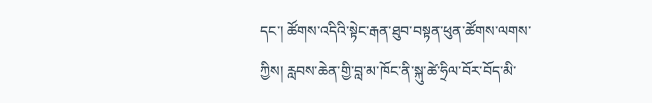དང་། ཚོགས་འདིའི་སྟེང་རྒན་ཐུབ་བསྟན་ཕུན་ཚོགས་ལགས་ཀྱིས། རླབས་ཆེན་གྱི་བླ་མ་ཁོང་ནི་སྐུ་ཚེ་ཧྲིལ་བོར་བོད་མི་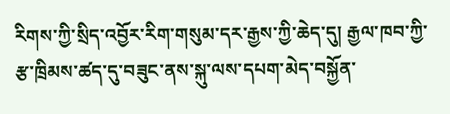རིགས་ཀྱི་སྲིད་འབྱོར་རིག་གསུམ་དར་རྒྱས་ཀྱི་ཆེད་དུ། རྒྱལ་ཁབ་ཀྱི་རྩ་ཁྲིམས་ཚད་དུ་བཟུང་ནས་སྐུ་ལས་དཔག་མེད་བསྐྱོན་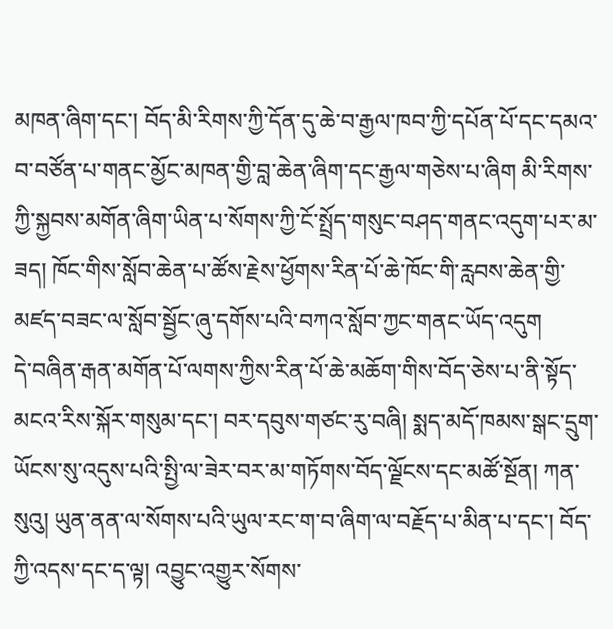མཁན་ཞིག་དང་། བོད་མི་རིགས་ཀྱི་དོན་དུ་ཆེ་བ་རྒྱལ་ཁབ་ཀྱི་དཔོན་པོ་དང་དམའ་བ་བཙོན་པ་གནང་མྱོང་མཁན་གྱི་བླ་ཆེན་ཞིག་དང་རྒྱལ་གཅེས་པ་ཞིག མི་རིགས་ཀྱི་སྐྱབས་མགོན་ཞིག་ཡིན་པ་སོགས་ཀྱི་ངོ་སྤྲོད་གསུང་བཤད་གནང་འདུག་པར་མ་ཟད། ཁོང་གིས་སློབ་ཆེན་པ་ཚོས་རྗེས་ཕྱོགས་རིན་པོ་ཆེ་ཁོང་གི་རླབས་ཆེན་གྱི་མཛད་བཟང་ལ་སློབ་སྦྱོང་ཞུ་དགོས་པའི་བཀའ་སློབ་ཀྱང་གནང་ཡོད་འདུག
དེ་བཞིན་རྒན་མགོན་པོ་ལགས་ཀྱིས་རིན་པོ་ཆེ་མཆོག་གིས་བོད་ཅེས་པ་ནི་སྟོད་མངའ་རིས་སྐོར་གསུམ་དང་། བར་དབུས་གཙང་རུ་བཞི། སྨད་མདོ་ཁམས་སྒང་དྲུག་ཡོངས་སུ་འདུས་པའི་སྤྱི་ལ་ཟེར་བར་མ་གཏོགས་བོད་ལྗོངས་དང་མཚོ་སྔོན། ཀན་སུའུ། ཡུན་ནན་ལ་སོགས་པའི་ཡུལ་རང་ག་བ་ཞིག་ལ་བརྗོད་པ་མིན་པ་དང་། བོད་ཀྱི་འདས་དང་ད་ལྟ། འབྱུང་འགྱུར་སོགས་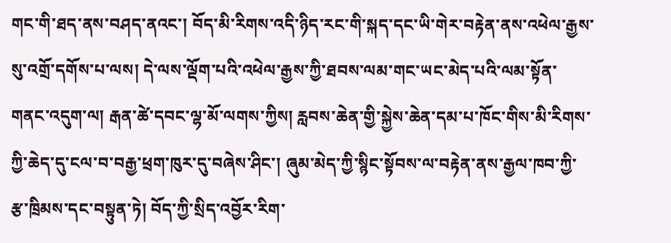གང་གི་ཐད་ནས་བཤད་ནའང་། བོད་མི་རིགས་འདི་ཉིད་རང་གི་སྐད་དང་ཡི་གེར་བརྟེན་ནས་འཕེལ་རྒྱས་སུ་འགྲོ་དགོས་པ་ལས། དེ་ལས་ལྡོག་པའི་འཕེལ་རྒྱས་ཀྱི་ཐབས་ལམ་གང་ཡང་མེད་པའི་ལམ་སྟོན་གནང་འདུག་ལ། རྒན་ཚེ་དབང་ལྷ་མོ་ལགས་ཀྱིས། རླབས་ཆེན་གྱི་སྐྱེས་ཆེན་དམ་པ་ཁོང་གིས་མི་རིགས་ཀྱི་ཆེད་དུ་ངལ་བ་བརྒྱ་ཕྲག་ཁུར་དུ་བཞེས་ཤིང་། ཞུམ་མེད་ཀྱི་སྙིང་སྟོབས་ལ་བརྟེན་ནས་རྒྱལ་ཁབ་ཀྱི་རྩ་ཁྲིམས་དང་བསྟུན་ཏེ། བོད་ཀྱི་སྲིད་འབྱོར་རིག་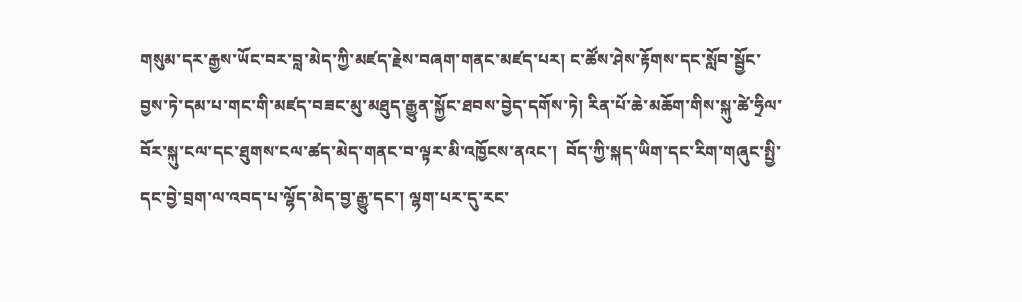གསུམ་དར་རྒྱས་ཡོང་བར་བླ་མེད་ཀྱི་མཛད་རྗེས་བཞག་གནང་མཛད་པར། ང་ཚོས་ཤེས་རྟོགས་དང་སློབ་སྦྱོང་བྱས་ཏེ་དམ་པ་གང་གི་མཛད་བཟང་མུ་མཐུད་རྒྱུན་སྐྱོང་ཐབས་བྱེད་དགོས་ཏེ། རིན་པོ་ཆེ་མཆོག་གིས་སྐུ་ཚེ་ཧྲིལ་བོར་སྐུ་ངལ་དང་ཐུགས་ངལ་ཚད་མེད་གནང་བ་ལྟར་མི་འཁྱོངས་ནའང་།  བོད་ཀྱི་སྐད་ཡིག་དང་རིག་གཞུང་སྤྱི་དང་བྱེ་བྲག་ལ་འབད་པ་ལྷོད་མེད་བྱ་རྒྱུ་དང་། ལྷག་པར་དུ་རང་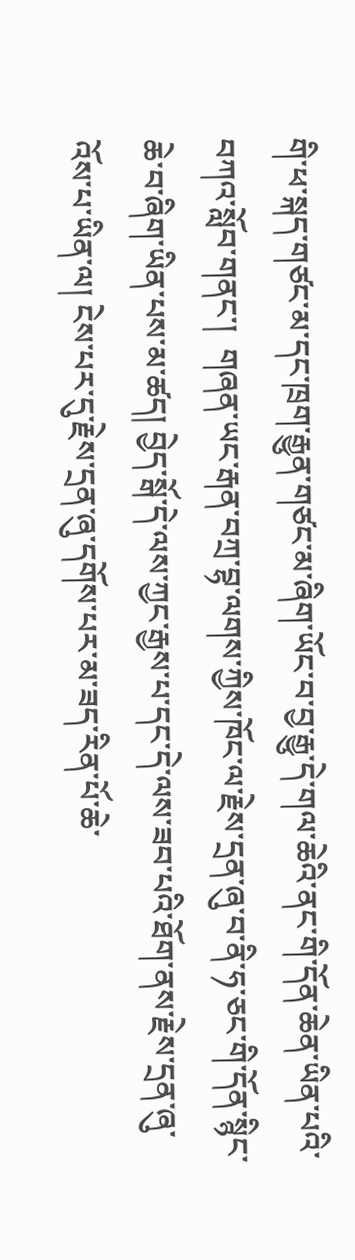གི་ཕ་སྐད་གཙང་མ་དང་ཁྲག་རྒྱུན་གཙང་མ་ཞིག་ཡོང་བ་བྱ་རྒྱུ་དེ་གལ་ཆེའི་ནང་གི་དོན་ཆེན་ཡིན་པའི་བཀའ་སློབ་གནང་།  གཞན་ཡང་རྒན་བཀྲ་བྷ་ལགས་ཀྱིས་ཁོང་ལ་རྗེས་དྲན་ཞུ་བ་ནི་ཧ་ཅང་གི་དོན་སྙིང་ཆེ་བ་ཞིག་ཡིན་པས་མ་ཚད། བྱེད་སྒོ་དེ་ལས་ཀྱང་རྒྱས་པ་དང་དེ་ལས་ཟབ་པའི་ཐོག་ནས་རྗེས་དྲན་ཞུ་འོས་པ་ཡིན་ལ། ངེས་པར་དུ་རྗེས་དྲན་ཞུ་དགོས་པར་མ་ཟད་རིན་པོ་ཆེ་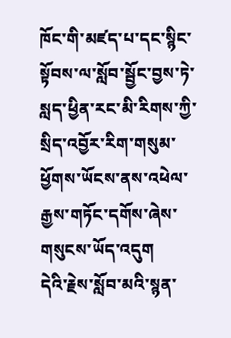ཁོང་གི་མཛད་པ་དང་སྙིང་སྟོབས་ལ་སློབ་སྦྱོང་བྱས་ཏེ་སླད་ཕྱིན་རང་མི་རིགས་ཀྱི་སྲིད་འབྱོར་རིག་གསུམ་ཕྱོགས་ཡོངས་ནས་འཕེལ་རྒྱས་གཏོང་དགོས་ཞེས་གསུངས་ཡོད་འདུག
དེའི་རྗེས་སློབ་མའི་སྙན་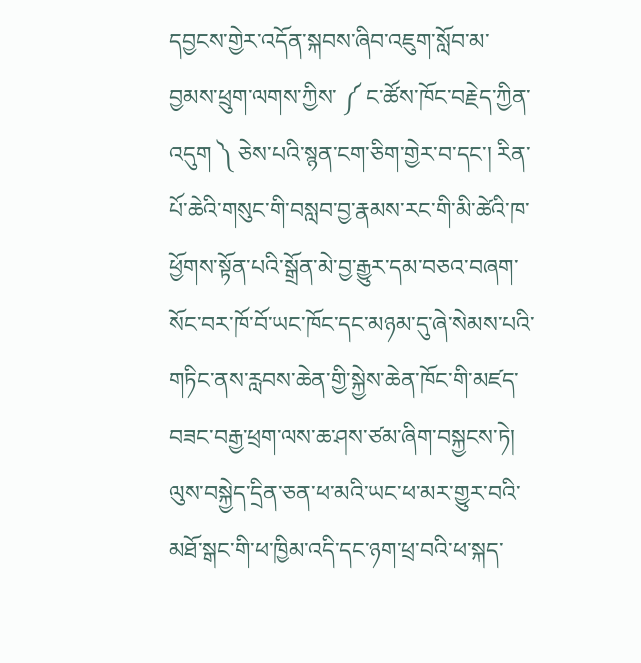དབྱངས་གྱེར་འདོན་སྐབས་ཞིབ་འཇུག་སློབ་མ་བྱམས་ཕྲུག་ལགས་ཀྱིས་ ༼ ང་ཚོས་ཁོང་བརྗེད་ཀྱིན་འདུག ༽ ཅེས་པའི་སྙན་ངག་ཅིག་གྱེར་བ་དང་། རིན་པོ་ཆེའི་གསུང་གི་བསླབ་བྱ་རྣམས་རང་གི་མི་ཚེའི་ཁ་ཕྱོགས་སྟོན་པའི་སྒྲོན་མེ་བྱ་རྒྱུར་དམ་བཅའ་བཞག་སོང་བར་ཁོ་བོ་ཡང་ཁོང་དང་མཉམ་དུ་ཞེ་སེམས་པའི་གཏིང་ནས་རླབས་ཆེན་གྱི་སྐྱེས་ཆེན་ཁོང་གི་མཛད་བཟང་བརྒྱ་ཕྲག་ལས་ཆ་ཤས་ཙམ་ཞིག་བསྐྱངས་ཏེ། ལུས་བསྐྱེད་དྲིན་ཅན་ཕ་མའི་ཡང་ཕ་མར་གྱུར་བའི་མཐོ་སྒང་གི་ཕ་ཁྱིམ་འདི་དང་ཉག་ཕྲ་བའི་ཕ་སྐད་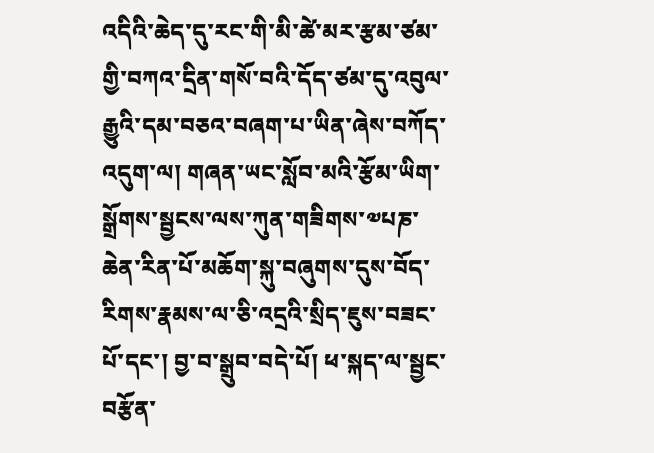འདིའི་ཆེད་དུ་རང་གི་མི་ཚེ་མར་རྩམ་ཙམ་གྱི་བཀའ་དྲིན་གསོ་བའི་དོད་ཙམ་དུ་འབུལ་རྒྱུའི་དམ་བཅའ་བཞག་པ་ཡིན་ཞེས་བཀོད་འདུག་ལ། གཞན་ཡང་སློབ་མའི་རྩོམ་ཡིག་སྒྲོགས་སྦྱངས་ལས་ཀུན་གཟིགས་༧པཎ་ཆེན་རིན་པོ་མཆོག་སྐུ་བཞུགས་དུས་བོད་རིགས་རྣམས་ལ་ཅི་འདྲའི་སྲིད་ཇུས་བཟང་པོ་དང་། བྱ་བ་སྒྲུབ་བདེ་པོ། ཕ་སྐད་ལ་སྦྱང་བརྩོན་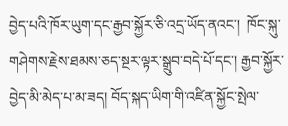བྱེད་པའི་ཁོར་ཡུག་དང་རྒྱབ་སྐྱོར་ཅི་འདྲ་ཡོད་ནའང་།  ཁོང་སྐུ་གཤེགས་རྗེས་ཐམས་ཅད་སྔར་ལྟར་སྒྲུབ་བདེ་པོ་དང་། རྒྱབ་སྐྱོར་བྱེད་མི་མེད་པ་མ་ཟད། བོད་སྐད་ཡིག་གི་འཛིན་སྐྱོང་སྤེལ་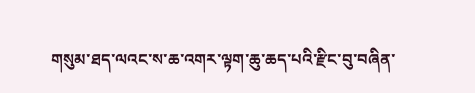གསུམ་ཐད་ལའང་ས་ཆ་འགར་ལྟག་ཆུ་ཆད་པའི་རྫིང་བུ་བཞིན་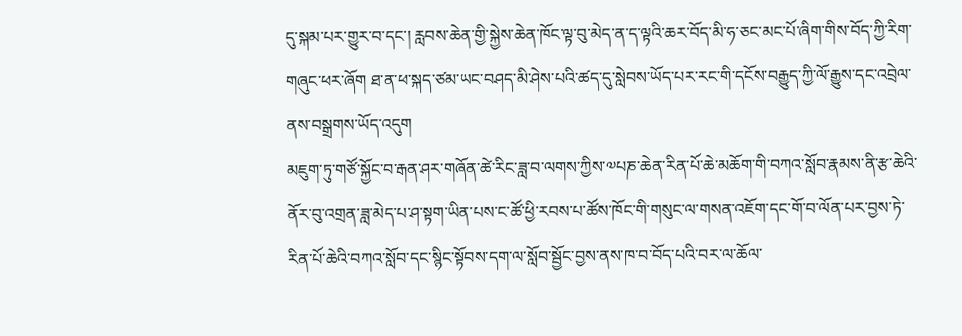དུ་སྐམ་པར་གྱུར་བ་དང་། རླབས་ཆེན་གྱི་སྐྱེས་ཆེན་ཁོང་ལྟ་བུ་མེད་ན་ད་ལྟའི་ཆར་བོད་མི་ཧ་ཅང་མང་པོ་ཞིག་གིས་བོད་ཀྱི་རིག་གཞུང་ཕར་ཞོག ཐ་ན་ཕ་སྐད་ཙམ་ཡང་བཤད་མི་ཤེས་པའི་ཚད་དུ་སླེབས་ཡོད་པར་རང་གི་དངོས་བརྒྱུད་ཀྱི་ལོ་རྒྱུས་དང་འབྲེལ་ནས་བསྒྲགས་ཡོད་འདུག
མཇུག་ཏུ་གཙོ་སྐྱོང་བ་རྒན་ཤར་གཞོན་ཚེ་རིང་ཟླ་བ་ལགས་ཀྱིས་༧པཎ་ཆེན་རིན་པོ་ཆེ་མཆོག་གི་བཀའ་སློབ་རྣམས་ནི་རྩ་ཆེའི་ནོར་བུ་འགྲན་ཟླ་མེད་པ་ཤ་སྟག་ཡིན་པས་ང་ཚོ་ཕྱི་རབས་པ་ཚོས་ཁོང་གི་གསུང་ལ་གསན་འཇོག་དང་གོ་བ་ལོན་པར་བྱས་ཏེ་རིན་པོ་ཆེའི་བཀའ་སློབ་དང་སྙིང་སྟོབས་དག་ལ་སློབ་སྦྱོང་བྱས་ནས་ཁ་བ་བོད་པའི་བར་ལ་ཆོལ་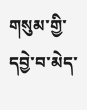གསུམ་གྱི་དབྱེ་བ་མེད་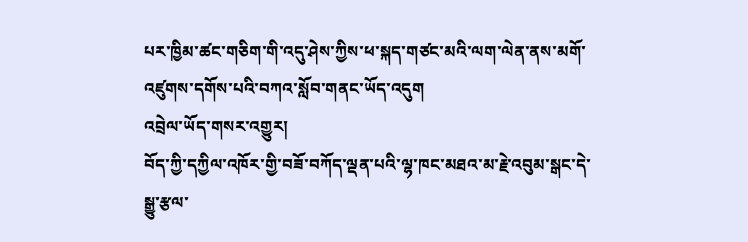པར་ཁྱིམ་ཚང་གཅིག་གི་འདུ་ཤེས་ཀྱིས་ཕ་སྐད་གཙང་མའི་ལག་ལེན་ནས་མགོ་འཛུགས་དགོས་པའི་བཀའ་སློབ་གནང་ཡོད་འདུག
འབྲེལ་ཡོད་གསར་འགྱུར།
བོད་ཀྱི་དཀྱིལ་འཁོར་གྱི་བཟོ་བཀོད་ལྡན་པའི་ལྷ་ཁང་མཐའ་མ་རྗེ་འབུམ་སྒང་དེ་སྒྱུ་རྩལ་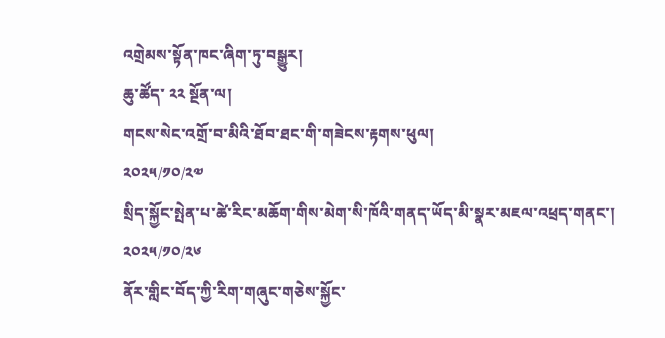འགྲེམས་སྟོན་ཁང་ཞིག་ཏུ་བསྒྱུར།
ཆུ་ཚོད་ ༢༢ སྔོན་ལ།
གངས་སེང་འགྲོ་བ་མིའི་ཐོབ་ཐང་གི་གཟེངས་རྟགས་ཕུལ།
༢༠༢༥/༡༠/༢༧
སྲིད་སྐྱོང་སྤེན་པ་ཚེ་རིང་མཆོག་གིས་མེག་སི་ཁོའི་གནད་ཡོད་མི་སྣར་མཇལ་འཕྲད་གནང་།
༢༠༢༥/༡༠/༢༦
ནོར་གླིང་བོད་ཀྱི་རིག་གཞུང་གཅེས་སྐྱོང་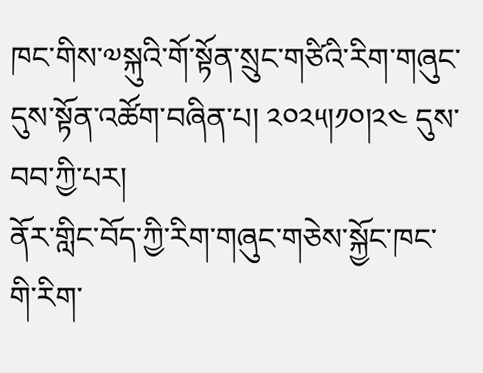ཁང་གིས་༧སྐུའི་གོ་སྟོན་སྲུང་གཙིའི་རིག་གཞུང་དུས་སྟོན་འཚོག་བཞིན་པ། ༢༠༢༥།༡༠།༢༤ དུས་བབ་ཀྱི་པར།
ནོར་གླིང་བོད་ཀྱི་རིག་གཞུང་གཅེས་སྐྱོང་ཁང་གི་རིག་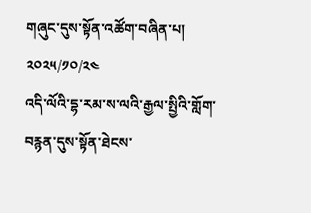གཞུང་དུས་སྟོན་འཚོག་བཞིན་པ།
༢༠༢༥/༡༠/༢༤
འདི་ལོའི་དྷ་རམ་ས་ལའི་རྒྱལ་སྤྱིའི་གློག་བརྙན་དུས་སྟོན་ཐེངས་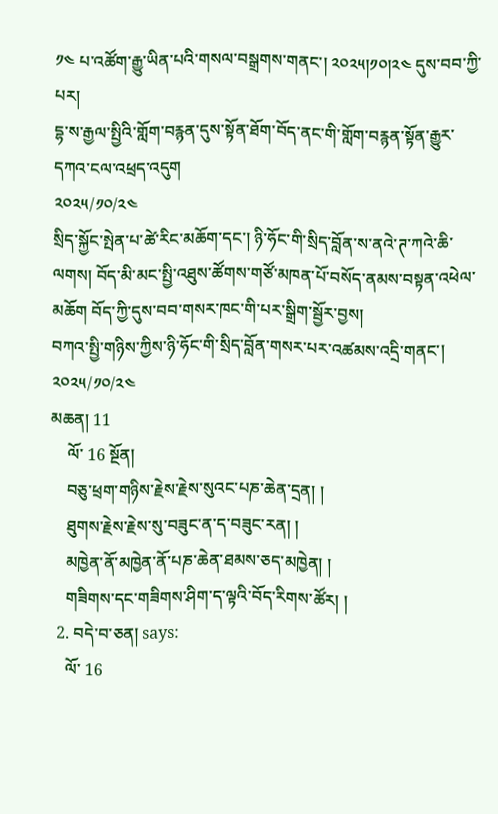༡༤ པ་འཚོག་རྒྱུ་ཡིན་པའི་གསལ་བསྒྲགས་གནང་། ༢༠༢༥།༡༠།༢༤ དུས་བབ་ཀྱི་པར།
དྷ་ས་རྒྱལ་སྤྱིའི་གློག་བརྙན་དུས་སྟོན་ཐོག་བོད་ནང་གི་གློག་བརྙན་སྟོན་རྒྱུར་དཀའ་ངལ་འཕྲད་འདུག
༢༠༢༥/༡༠/༢༤
སྲིད་སྐྱོང་སྤེན་པ་ཚེ་རིང་མཆོག་དང་། ཉི་ཧོང་གི་སྲིད་བློན་ས་ནའེ་ཊ་ཀའེ་ཆི་ལགས། བོད་མི་མང་སྤྱི་འཐུས་ཚོགས་གཙོ་མཁན་པོ་བསོད་ནམས་བསྟན་འཕེལ་མཆོག བོད་ཀྱི་དུས་བབ་གསར་ཁང་གི་པར་སྒྲིག་སྦྱོར་བྱས།
བཀའ་སྤྱི་གཉིས་ཀྱིས་ཉི་ཧོང་གི་སྲིད་བློན་གསར་པར་འཚམས་འདྲི་གནང་།
༢༠༢༥/༡༠/༢༤
མཆན། 11
    ལོ་ 16 སྔོན།
    བཅུ་ཕྲག་གཉིས་རྗེས་རྗེས་སུའང་པཎ་ཆེན་དྲན། །
    ཐུགས་རྗེས་རྗེས་སུ་བཟུང་ན་ད་བཟུང་རན། །
    མཁྱེན་ནོ་མཁྱེན་ནོ་པཎ་ཆེན་ཐམས་ཅད་མཁྱེན། །
    གཟིགས་དང་གཟིགས་ཤིག་ད་ལྟའི་བོད་རིགས་ཚོར། །
  2. བདེ་བ་ཅན། says:
    ལོ་ 16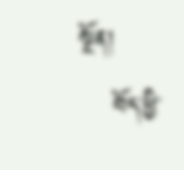སྔོན།
    བོད་ཕྱི་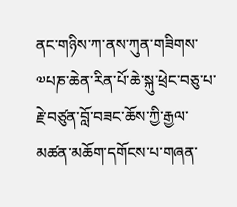ནང་གཉིས་ཀ་ནས་ཀུན་གཟིགས་༧པཎ་ཆེན་རིན་པོ་ཆེ་སྐུ་ཕྲེང་བཅུ་པ་རྗེ་བཙུན་བློ་བཟང་ཆོས་ཀྱི་རྒྱལ་མཚན་མཆོག་དགོངས་པ་གཞན་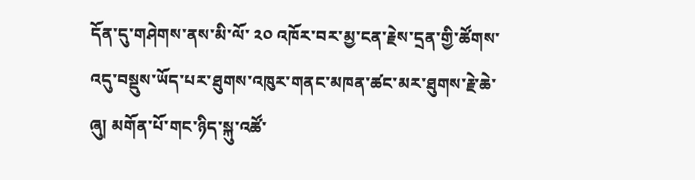དོན་དུ་གཤེགས་ནས་མི་ལོ་ ༢༠ འཁོར་བར་མྱ་ངན་རྗེས་དྲན་གྱི་ཚོགས་འདུ་བསྡུས་ཡོད་པར་ཐུགས་འཁུར་གནང་མཁན་ཚང་མར་ཐུགས་རྗེ་ཆེ་ཞུ། མགོན་པོ་གང་ཉིད་སྐུ་འཚོ་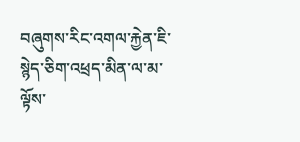བཞུགས་རིང་འགལ་རྐྱེན་ཇི་སྙེད་ཅིག་འཕྲད་མིན་ལ་མ་ལྟོས་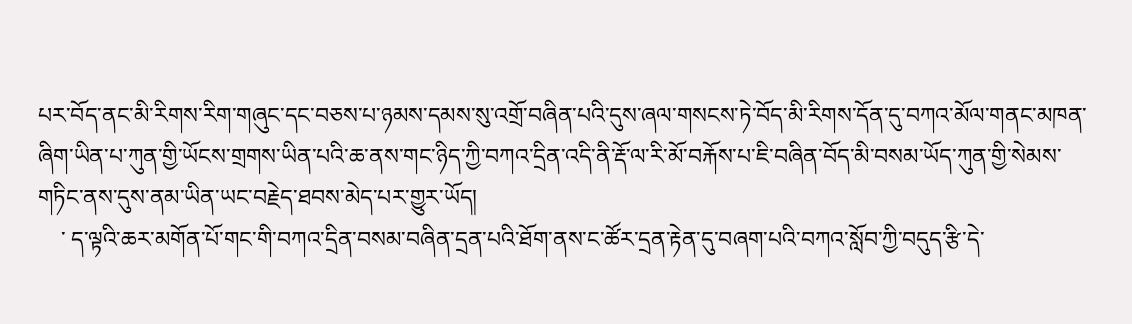པར་བོད་ནང་མི་རིགས་རིག་གཞུང་དང་བཅས་པ་ཉམས་དམས་སུ་འགྲོ་བཞིན་པའི་དུས་ཞལ་གསངས་ཏེ་བོད་མི་རིགས་དོན་དུ་བཀའ་མོལ་གནང་མཁན་ཞིག་ཡིན་པ་ཀུན་གྱི་ཡོངས་གྲགས་ཡིན་པའི་ཆ་ནས་གང་ཉིད་ཀྱི་བཀའ་དྲིན་འདི་ནི་རྡོ་ལ་རི་མོ་བརྐོས་པ་ཇི་བཞིན་བོད་མི་བསམ་ཡོད་ཀུན་གྱི་སེམས་གཏིང་ནས་དུས་ནམ་ཡིན་ཡང་བརྗེད་ཐབས་མེད་པར་གྱུར་ཡོད།
    ་ ད་ལྟའི་ཆར་མགོན་པོ་གང་གི་བཀའ་དྲིན་བསམ་བཞིན་དྲན་པའི་ཐོག་ནས་ང་ཚོར་དྲན་རྟེན་དུ་བཞག་པའི་བཀའ་སློབ་ཀྱི་བདུད་རྩི་དེ་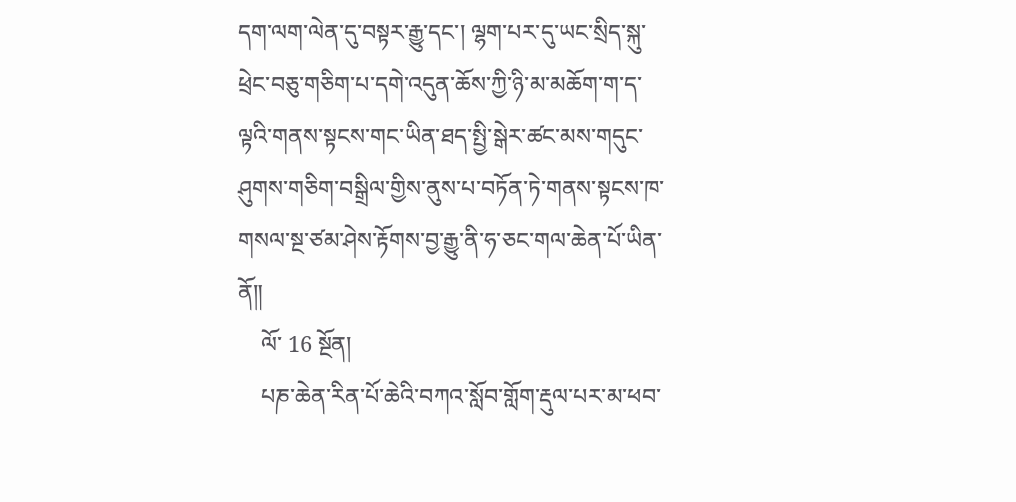དག་ལག་ལེན་དུ་བསྟར་རྒྱུ་དང་། ལྷག་པར་དུ་ཡང་སྲིད་སྐུ་ཕྲེང་བཅུ་གཅིག་པ་དགེ་འདུན་ཆོས་ཀྱི་ཉི་མ་མཆོག་ག་ད་ལྟའི་གནས་སྟངས་གང་ཡིན་ཐད་སྤྱི་སྒེར་ཚང་མས་གདུང་ཤུགས་གཅིག་བསྒྲིལ་གྱིས་ནུས་པ་བཏོན་ཏེ་གནས་སྟངས་ཁ་གསལ་སྔ་ཙམ་ཤེས་རྟོགས་བྱ་རྒྱུ་ནི་ཧ་ཅང་གལ་ཆེན་པོ་ཡིན་ནོ༎
    ལོ་ 16 སྔོན།
    པཎ་ཆེན་རིན་པོ་ཆེའི་བཀའ་སློབ་གློག་རྡུལ་པར་མ་ཕབ་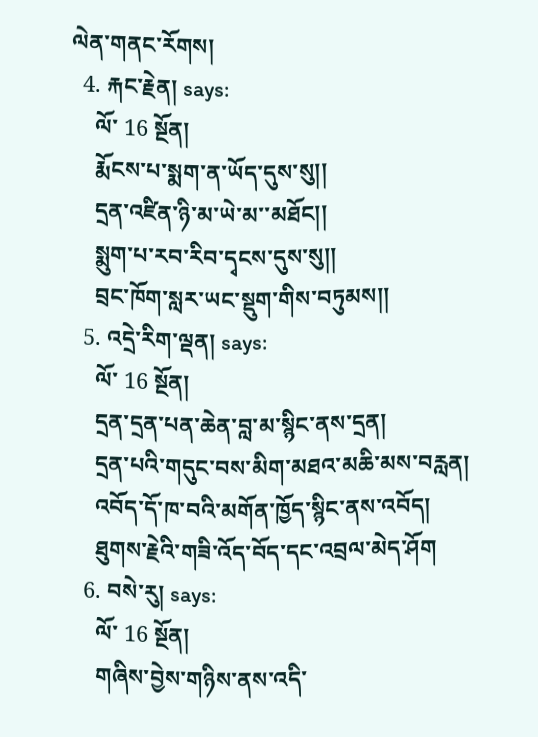ལེན་གནང་རོགས།
  4. རྐང་རྗེན། says:
    ལོ་ 16 སྔོན།
    རྨོངས་པ་སྨག་ན་ཡོད་དུས་སུ།།
    དྲན་འཛིན་ཉི་མ་ཡེ་མ་་མཐོང།།
    སྨུག་པ་རབ་རིབ་དྭངས་དུས་སུ།།
    བྲང་ཁོག་སླར་ཡང་སྡུག་གིས་བཏུམས།།
  5. འདྲེ་རིག་ལྡན། says:
    ལོ་ 16 སྔོན།
    དྲན་དྲན་པན་ཆེན་བླ་མ་སྙིང་ནས་དྲན།
    དྲན་པའི་གདུང་བས་མིག་མཐའ་མཆི་མས་བརླན།
    འབོད་དོ་ཁ་བའི་མགོན་ཁྱོད་སྙིང་ནས་འབོད།
    ཐུགས་རྗེའི་གཟི་འོད་བོད་དང་འབྲལ་མེད་ཤོག
  6. བསེ་རུ། says:
    ལོ་ 16 སྔོན།
    གཞིས་བྱེས་གཉིས་ནས་འདི་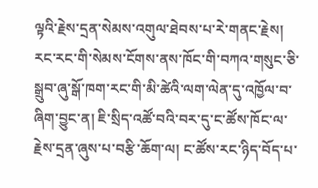ལྟའི་རྗེས་དྲན་སེམས་འགུལ་ཐེབས་པ་རེ་གནང་རྗེས། རང་རང་གི་སེམས་ངོགས་ནས་ཁོང་གི་བཀའ་གསུང་ཅི་སྒྲུབ་ཞུ་སྒོ་ཁག་རང་གི་མི་ཚེའི་ལག་ལེན་དུ་འཁྱོལ་བ་ཞིག་བྱུང་ན། ཇི་སྲིད་འཚོ་བའི་བར་དུ་ང་ཚོས་ཁོང་ལ་རྗེས་དྲན་ཞུས་པ་བརྩི་ཆོག་ལ། ང་ཚོས་རང་ཉིད་བོད་པ་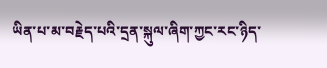ཡིན་པ་མ་བརྗེད་པའི་དྲན་སྐུལ་ཞིག་ཀྱང་རང་ཉིད་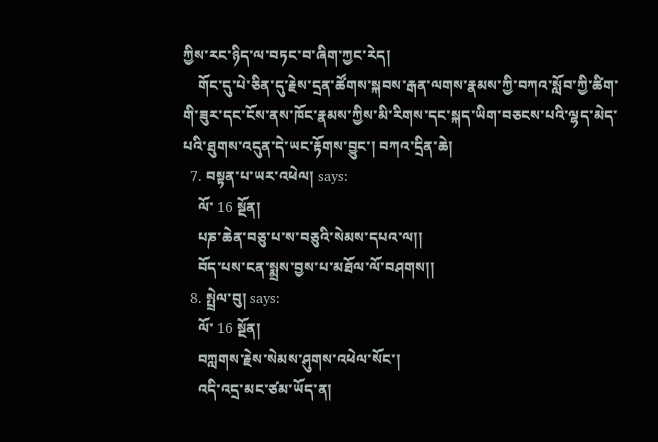ཀྱིས་རང་ཉིད་ལ་བཏང་བ་ཞིག་ཀྱང་རེད།
    གོང་དུ་པེ་ཅིན་དུ་རྗེས་དྲན་ཚོགས་སྐབས་རྒན་ལགས་རྣམས་ཀྱི་བཀའ་སློབ་ཀྱི་ཚིག་གི་ཟུར་དང་ངོས་ནས་ཁོང་རྣམས་ཀྱིས་མི་རིགས་དང་སྐད་ཡིག་བཅངས་པའི་ལྷད་མེད་པའི་ཐུགས་འདུན་དེ་ཡང་རྟོགས་བྱུང་། བཀའ་དྲིན་ཆེ།
  7. བསྟན་པ་ཡར་འཕེལ། says:
    ལོ་ 16 སྔོན།
    པཎ་ཆེན་བཅུ་པ་ས་བཅུའི་སེམས་དཔའ་ལ།།
    བོད་པས་ངན་སྨྲས་བྱས་པ་མཐོལ་ལོ་བཤགས།།
  8. སྤྲེལ་བུ། says:
    ལོ་ 16 སྔོན།
    བཀླགས་རྗེས་སེམས་ཤུགས་འཕེལ་སོང་།
    འདི་འདྲ་མང་ཙམ་ཡོད་ན།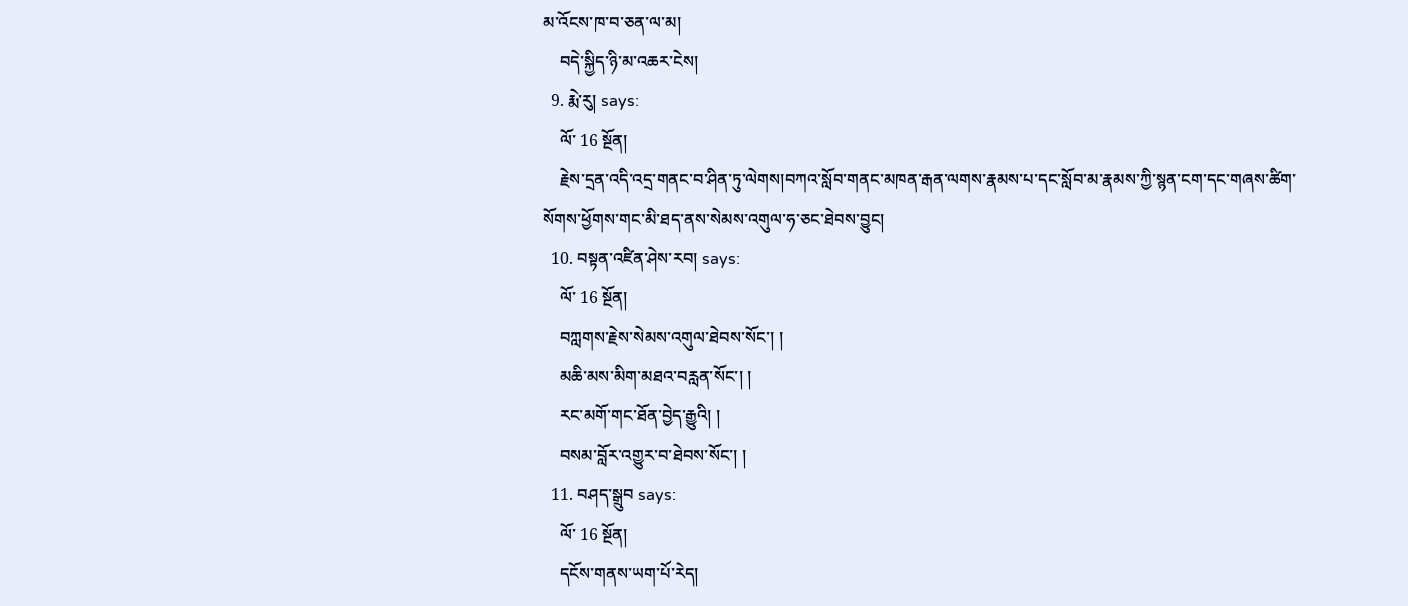མ་འོངས་ཁ་བ་ཅན་ལ་མ།
    བདེ་སྐྱིད་ཉི་མ་འཆར་ངེས།
  9. རྨེ་རུ། says:
    ལོ་ 16 སྔོན།
    རྗེས་དྲན་འདི་འདྲ་གནང་བ་ཤིན་ཏུ་ལེགས།བཀའ་སློབ་གནང་མཁན་རྒན་ལགས་རྣམས་པ་དང་སློབ་མ་རྣམས་ཀྱི་སྙན་ངག་དང་གཞས་ཚིག་སོགས་ཕྱོགས་གང་མི་ཐད་ནས་སེམས་འགུལ་ཧ་ཅང་ཐེབས་བྱུང།
  10. བསྟན་འཛིན་ཤེས་རབ། says:
    ལོ་ 16 སྔོན།
    བཀླགས་རྗེས་སེམས་འགུལ་ཐེབས་སོང་། །
    མཆི་མས་མིག་མཐའ་བརླན་སོང་། །
    རང་མགོ་གང་ཐོན་བྱེད་རྒྱུའི། །
    བསམ་བློར་འགྱུར་བ་ཐེབས་སོང་། །
  11. བཤད་སྒྲུབ says:
    ལོ་ 16 སྔོན།
    དངོས་གནས་ཡག་པོ་རེད།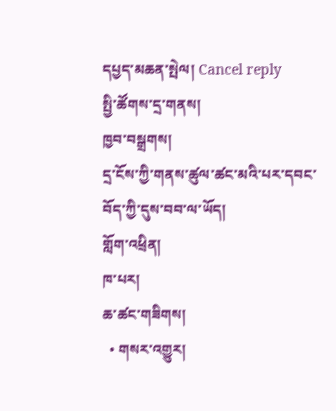དཔྱད་མཆན་སྤེལ། Cancel reply
སྤྱི་ཚོགས་དྲ་གནས།
ཁྱབ་བསྒྲགས།
དྲ་ངོས་ཀྱི་གནས་ཚུལ་ཚང་མའི་པར་དབང་བོད་ཀྱི་དུས་བབ་ལ་ཡོད།
གློག་འཕྲིན།
ཁ་པར།
ཆ་ཚང་གཟིགས།
  • གསར་འགྱུར།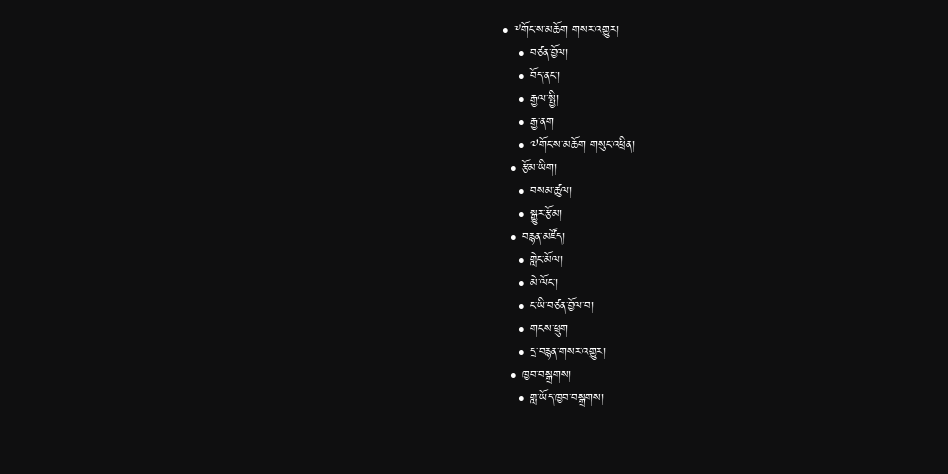• ༸གོང་ས་མཆོག གསར་འགྱུར།
    • བཙན་བྱོལ།
    • བོད་ནང་།
    • རྒྱལ་སྤྱི།
    • རྒྱ་ནག
    • ༧གོང་ས་མཆོག གསུང་འཕྲིན།
  • རྩོམ་ཡིག།
    • བསམ་ཚུལ།
    • སྒྱུར་རྩོམ།
  • བརྙན་མཛོད།
    • གླེང་མོལ།
    • མེ་ལོང་།
    • ང་ཡི་བཙན་བྱོལ་བ།
    • གངས་ཕྲུག
    • དྲ་བརྙན་གསར་འགྱུར།
  • ཁྱབ་བསྒྲགས།
    • གླ་ཡོད་ཁྱབ་བསྒྲགས།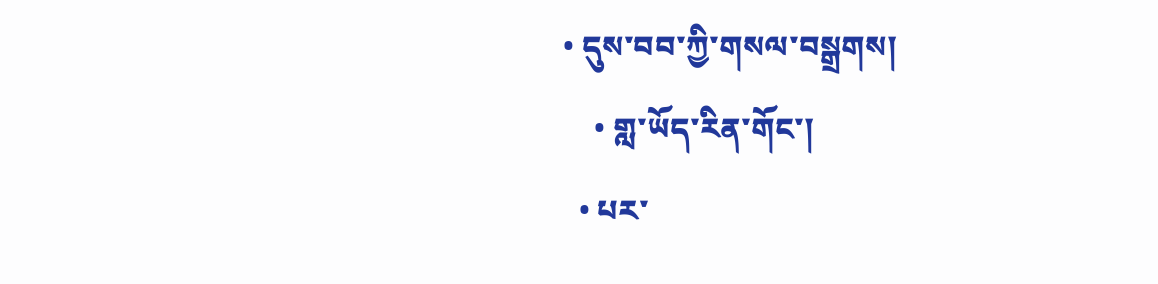• དུས་བབ་ཀྱི་གསལ་བསྒྲགས།
    • གླ་ཡོད་རིན་གོང་།
  • པར་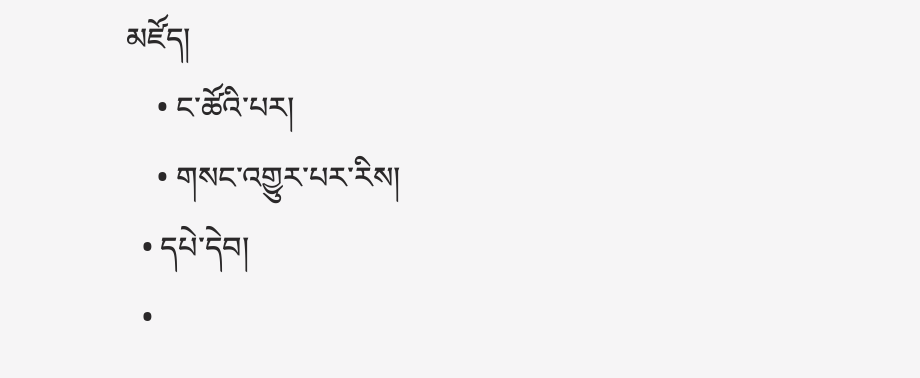མཛོད།
    • ང་ཚོའི་པར།
    • གསང་འགྱུར་པར་རིས།
  • དཔེ་དེབ།
  •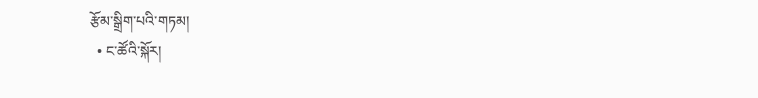རྩོམ་སྒྲིག་པའི་གཏམ།
  • ང་ཚོའི་སྐོར།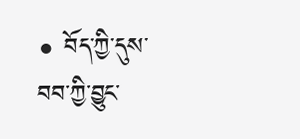• བོད་ཀྱི་དུས་བབ་ཀྱི་བྱུང་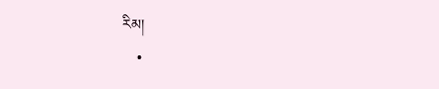རིམ།
    •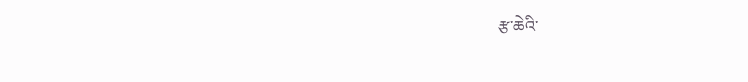རྩ་ཆེའི་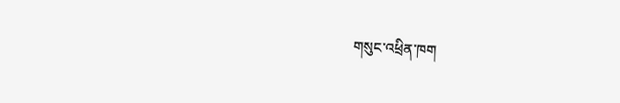གསུང་འཕྲིན་ཁག